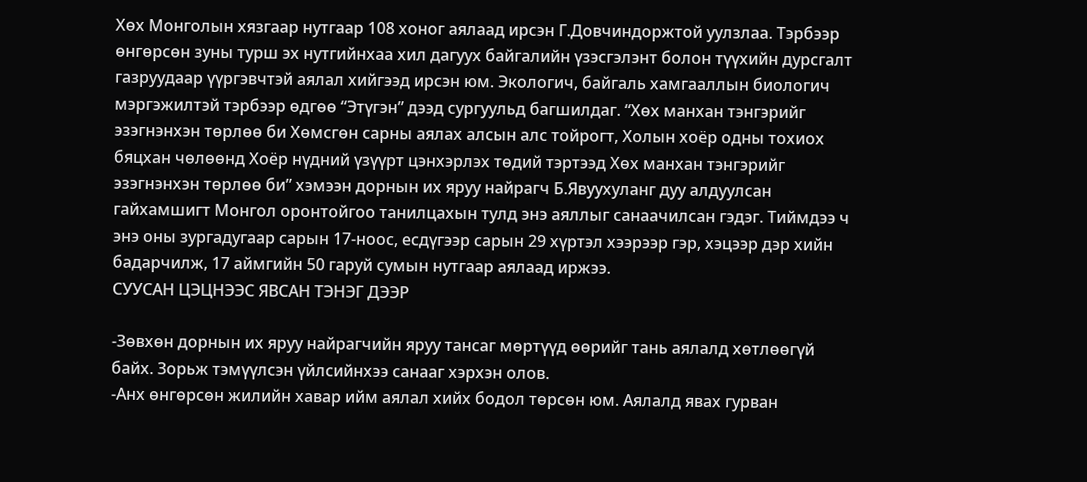Хөх Монголын хязгаар нутгаар 108 хоног аялаад ирсэн Г.Довчиндоржтой уулзлаа. Тэрбээр өнгөрсөн зуны турш эх нутгийнхаа хил дагуух байгалийн үзэсгэлэнт болон түүхийн дурсгалт газруудаар үүргэвчтэй аялал хийгээд ирсэн юм. Экологич, байгаль хамгааллын биологич мэргэжилтэй тэрбээр өдгөө “Этүгэн” дээд сургуульд багшилдаг. “Хөх манхан тэнгэрийг эзэгнэнхэн төрлөө би Хөмсгөн сарны аялах алсын алс тойрогт, Холын хоёр одны тохиох бяцхан чөлөөнд Хоёр нүдний үзүүрт цэнхэрлэх төдий тэртээд Хөх манхан тэнгэрийг эзэгнэнхэн төрлөө би” хэмээн дорнын их яруу найрагч Б.Явуухуланг дуу алдуулсан гайхамшигт Монгол оронтойгоо танилцахын тулд энэ аяллыг санаачилсан гэдэг. Тиймдээ ч энэ оны зургадугаар сарын 17-ноос, есдүгээр сарын 29 хүртэл хээрээр гэр, хэцээр дэр хийн бадарчилж, 17 аймгийн 50 гаруй сумын нутгаар аялаад иржээ.
СУУСАН ЦЭЦНЭЭС ЯВСАН ТЭНЭГ ДЭЭР

-Зөвхөн дорнын их яруу найрагчийн яруу тансаг мөртүүд өөрийг тань аялалд хөтлөөгүй байх. Зорьж тэмүүлсэн үйлсийнхээ санааг хэрхэн олов.
-Анх өнгөрсөн жилийн хавар ийм аялал хийх бодол төрсөн юм. Аялалд явах гурван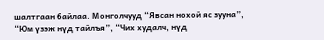шалтгаан байлаа. Монголчууд “Явсан нохой яс зууна”, “Юм үзэж нүд тайлъя”, “Чих худалч, нүд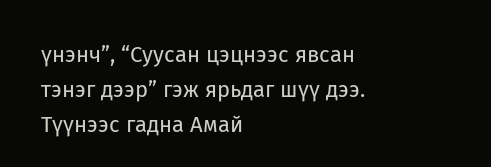үнэнч”, “Суусан цэцнээс явсан тэнэг дээр” гэж ярьдаг шүү дээ.
Түүнээс гадна Амай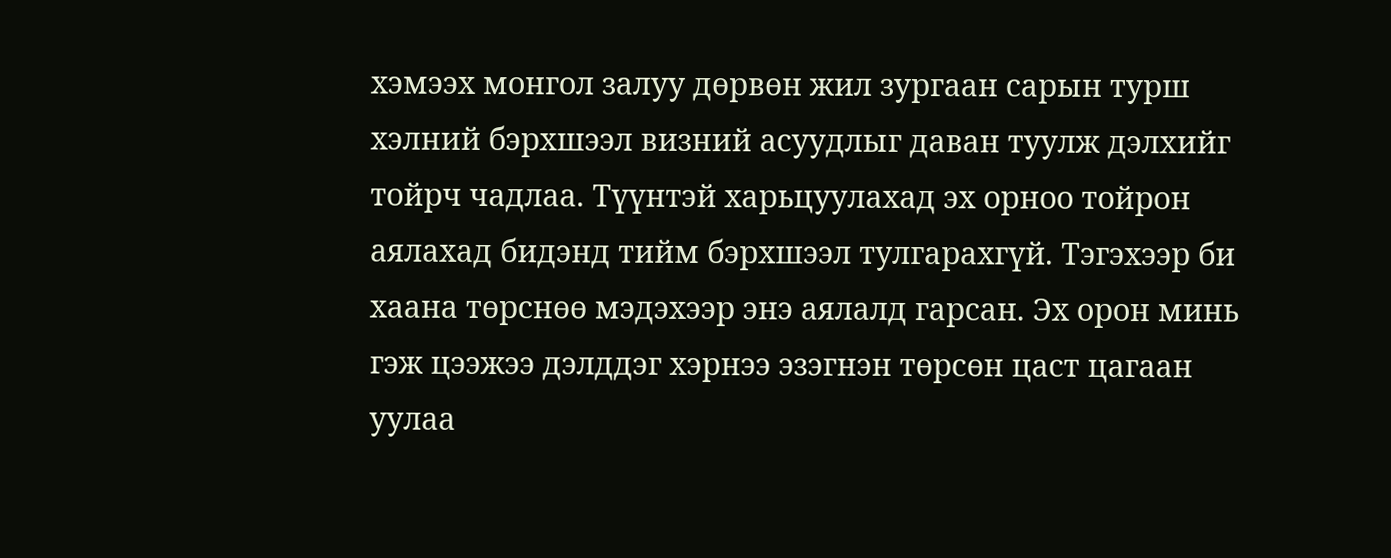хэмээх монгол залуу дөрвөн жил зургаан сарын турш хэлний бэрхшээл визний асуудлыг даван туулж дэлхийг тойрч чадлаа. Түүнтэй харьцуулахад эх орноо тойрон аялахад бидэнд тийм бэрхшээл тулгарахгүй. Тэгэхээр би хаана төрснөө мэдэхээр энэ аялалд гарсан. Эх орон минь гэж цээжээ дэлддэг хэрнээ эзэгнэн төрсөн цаст цагаан уулаа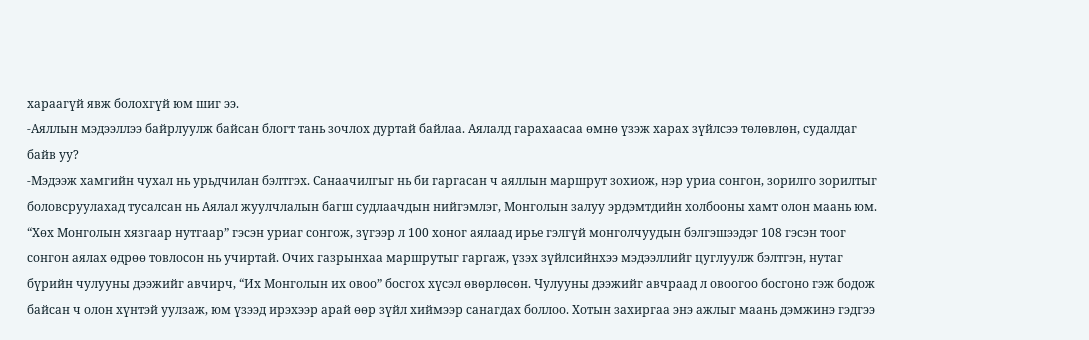хараагүй явж болохгүй юм шиг ээ.
-Аяллын мэдээллээ байрлуулж байсан блогт тань зочлох дуртай байлаа. Аялалд гарахаасаа өмнө үзэж харах зүйлсээ төлөвлөн, судалдаг байв уу?
-Мэдээж хамгийн чухал нь урьдчилан бэлтгэх. Санаачилгыг нь би гаргасан ч аяллын маршрут зохиож, нэр уриа сонгон, зорилго зорилтыг боловсруулахад тусалсан нь Аялал жуулчлалын багш судлаачдын нийгэмлэг, Монголын залуу эрдэмтдийн холбооны хамт олон маань юм.
“Хөх Монголын хязгаар нутгаар” гэсэн уриаг сонгож, зүгээр л 100 хоног аялаад ирье гэлгүй монголчуудын бэлгэшээдэг 108 гэсэн тоог сонгон аялах өдрөө товлосон нь учиртай. Очих газрынхаа маршрутыг гаргаж, үзэх зүйлсийнхээ мэдээллийг цуглуулж бэлтгэн, нутаг бүрийн чулууны дээжийг авчирч, “Их Монголын их овоо” босгох хүсэл өвөрлөсөн. Чулууны дээжийг авчраад л овоогоо босгоно гэж бодож байсан ч олон хүнтэй уулзаж, юм үзээд ирэхээр арай өөр зүйл хиймээр санагдах боллоо. Хотын захиргаа энэ ажлыг маань дэмжинэ гэдгээ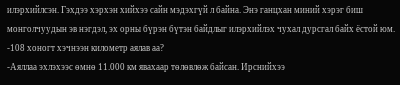илэрхийлсэн. Гэхдээ хэрхэн хийхээ сайн мэдэхгүй л байна. Энэ ганцхан миний хэрэг биш монголчуудын эв нэгдэл, эх орны бүрэн бүтэн байдлыг илэрхийлэх чухал дурсгал байх ёстой юм.
-108 хоногт хэчнээн километр аялав аа?
-Аяллаа эхлэхээс өмнө 11.000 км явахаар төлөвлөж байсан. Ирснийхээ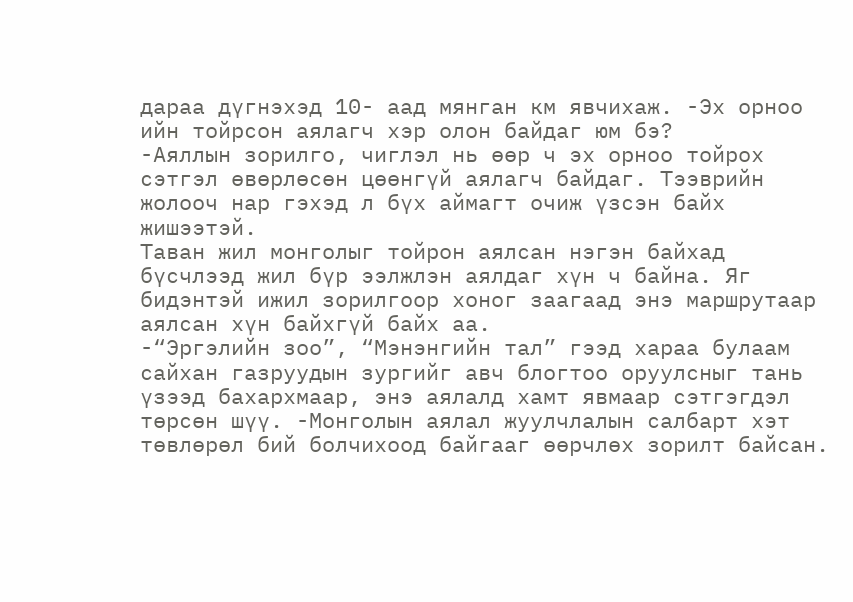дараа дүгнэхэд 10- аад мянган км явчихаж. -Эх орноо ийн тойрсон аялагч хэр олон байдаг юм бэ?
-Аяллын зорилго, чиглэл нь өөр ч эх орноо тойрох сэтгэл өвөрлөсөн цөөнгүй аялагч байдаг. Тээврийн жолооч нар гэхэд л бүх аймагт очиж үзсэн байх жишээтэй.
Таван жил монголыг тойрон аялсан нэгэн байхад бүсчлээд жил бүр ээлжлэн аялдаг хүн ч байна. Яг бидэнтэй ижил зорилгоор хоног заагаад энэ маршрутаар аялсан хүн байхгүй байх аа.
-“Эргэлийн зоо”, “Мэнэнгийн тал” гээд хараа булаам сайхан газруудын зургийг авч блогтоо оруулсныг тань үзээд бахархмаар, энэ аялалд хамт явмаар сэтгэгдэл төрсөн шүү. -Монголын аялал жуулчлалын салбарт хэт төвлөрөл бий болчихоод байгааг өөрчлөх зорилт байсан.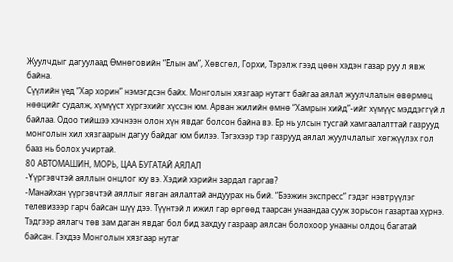Жуулчдыг дагуулаад Өмнөговийн “Ёлын ам”, Хөвсгөл, Горхи, Тэрэлж гээд цөөн хэдэн газар руу л явж байна.
Сүүлийн үед “Хар хорин” нэмэгдсэн байх. Монголын хязгаар нутагт байгаа аялал жуулчлалын өвөрмөц нөөцийг судалж, хүмүүст хүргэхийг хүссэн юм. Арван жилийн өмнө “Хамрын хийд”-ийг хүмүүс мэддэггүй л байлаа. Одоо тийшээ хэчнээн олон хүн явдаг болсон байна вэ. Ер нь улсын тусгай хамгаалалттай газрууд монголын хил хязгаарын дагуу байдаг юм билээ. Тэгэхээр тэр газрууд аялал жуулчлалыг хөгжүүлэх гол бааз нь болох учиртай.
80 АВТОМАШИН, МОРЬ, ЦАА БУГАТАЙ АЯЛАЛ
-Үүргэвчтэй аяллын онцлог юу вэ. Хэдий хэрийн зардал гаргав?
-Манайхан үүргэвчтэй аяллыг явган аялалтай андуурах нь бий. “Бээжин экспресс” гэдэг нэвтрүүлэг телевизээр гарч байсан шүү дээ. Түүнтэй л ижил гар өргөөд таарсан унаандаа сууж зорьсон газартаа хүрнэ.
Тэдгээр аялагч төв зам даган явдаг бол бид захдуу газраар аялсан болохоор унааны олдоц багатай байсан. Гэхдээ Монголын хязгаар нутаг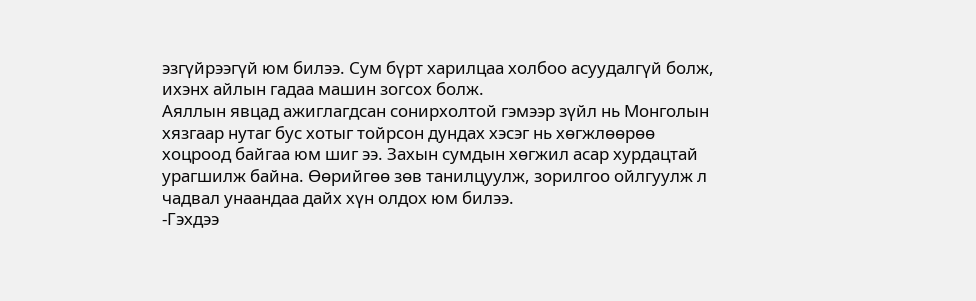эзгүйрээгүй юм билээ. Сум бүрт харилцаа холбоо асуудалгүй болж, ихэнх айлын гадаа машин зогсох болж.
Аяллын явцад ажиглагдсан сонирхолтой гэмээр зүйл нь Монголын хязгаар нутаг бус хотыг тойрсон дундах хэсэг нь хөгжлөөрөө хоцроод байгаа юм шиг ээ. Захын сумдын хөгжил асар хурдацтай урагшилж байна. Өөрийгөө зөв танилцуулж, зорилгоо ойлгуулж л чадвал унаандаа дайх хүн олдох юм билээ.
-Гэхдээ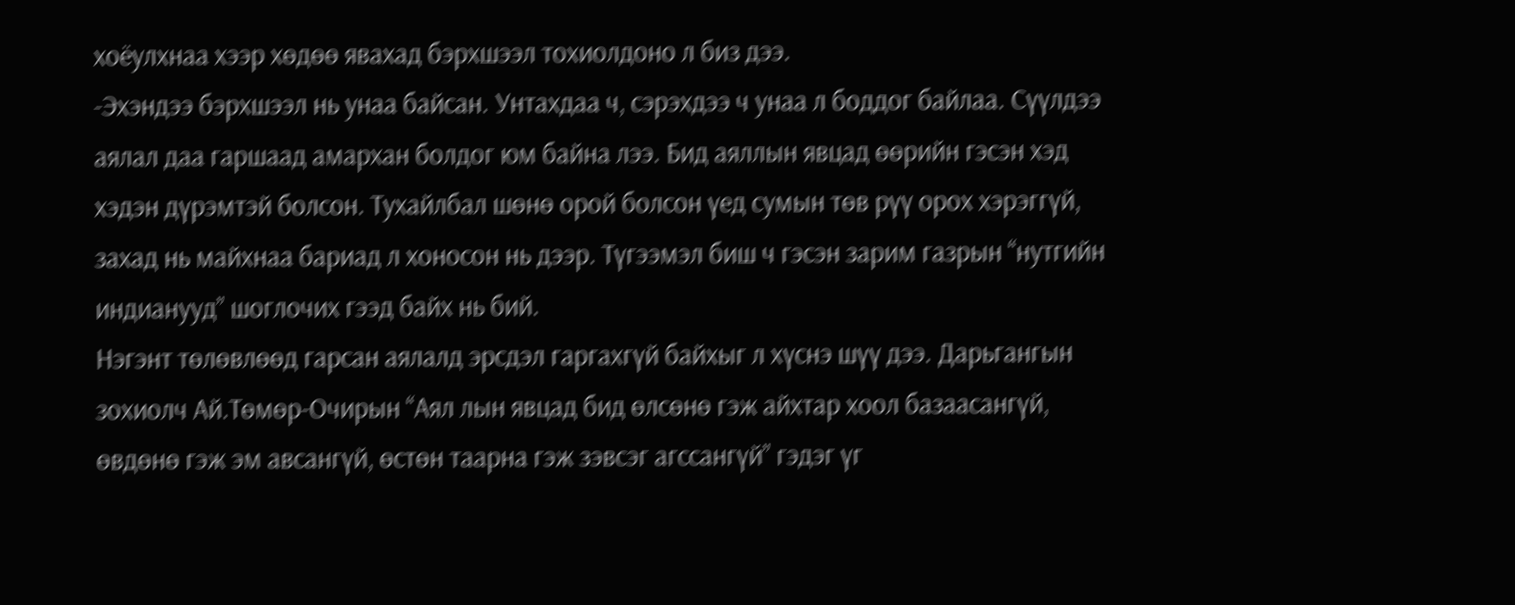хоёулхнаа хээр хөдөө явахад бэрхшээл тохиолдоно л биз дээ.
-Эхэндээ бэрхшээл нь унаа байсан. Унтахдаа ч, сэрэхдээ ч унаа л боддог байлаа. Сүүлдээ аялал даа гаршаад амархан болдог юм байна лээ. Бид аяллын явцад өөрийн гэсэн хэд хэдэн дүрэмтэй болсон. Тухайлбал шөнө орой болсон үед сумын төв рүү орох хэрэггүй, захад нь майхнаа бариад л хоносон нь дээр. Түгээмэл биш ч гэсэн зарим газрын “нутгийн индианууд” шоглочих гээд байх нь бий.
Нэгэнт төлөвлөөд гарсан аялалд эрсдэл гаргахгүй байхыг л хүснэ шүү дээ. Дарьгангын зохиолч Ай.Төмөр-Очирын “Аял лын явцад бид өлсөнө гэж айхтар хоол базаасангүй, өвдөнө гэж эм авсангүй, өстөн таарна гэж зэвсэг агссангүй” гэдэг үг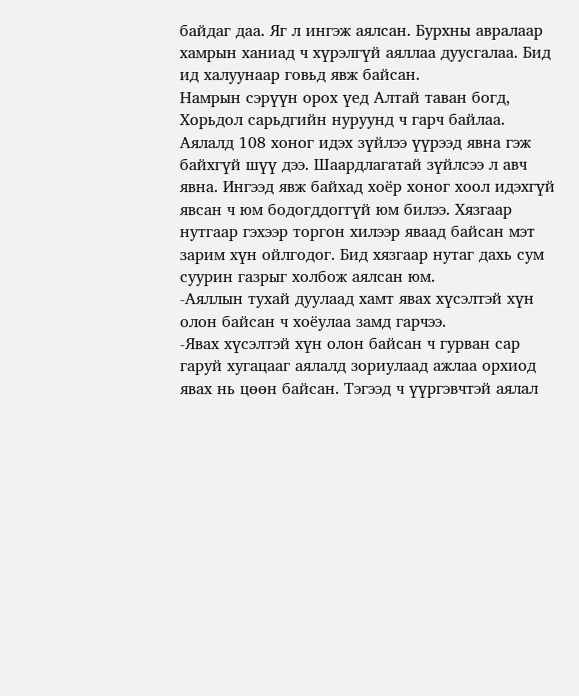байдаг даа. Яг л ингэж аялсан. Бурхны авралаар хамрын ханиад ч хүрэлгүй аяллаа дуусгалаа. Бид ид халуунаар говьд явж байсан.
Намрын сэрүүн орох үед Алтай таван богд, Хорьдол сарьдгийн нуруунд ч гарч байлаа. Аялалд 108 хоног идэх зүйлээ үүрээд явна гэж байхгүй шүү дээ. Шаардлагатай зүйлсээ л авч явна. Ингээд явж байхад хоёр хоног хоол идэхгүй явсан ч юм бодогддоггүй юм билээ. Хязгаар нутгаар гэхээр торгон хилээр яваад байсан мэт зарим хүн ойлгодог. Бид хязгаар нутаг дахь сум суурин газрыг холбож аялсан юм.
-Аяллын тухай дуулаад хамт явах хүсэлтэй хүн олон байсан ч хоёулаа замд гарчээ.
-Явах хүсэлтэй хүн олон байсан ч гурван сар гаруй хугацааг аялалд зориулаад ажлаа орхиод явах нь цөөн байсан. Тэгээд ч үүргэвчтэй аялал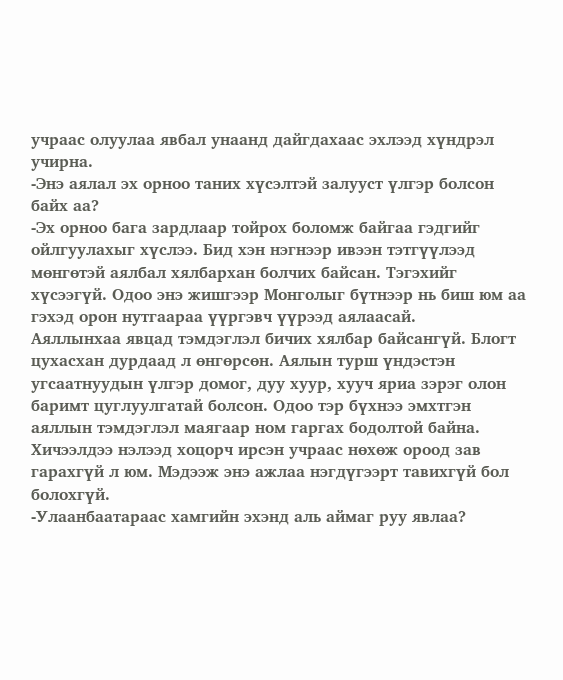учраас олуулаа явбал унаанд дайгдахаас эхлээд хүндрэл учирна.
-Энэ аялал эх орноо таних хүсэлтэй залууст үлгэр болсон байх аа?
-Эх орноо бага зардлаар тойрох боломж байгаа гэдгийг ойлгуулахыг хүслээ. Бид хэн нэгнээр ивээн тэтгүүлээд мөнгөтэй аялбал хялбархан болчих байсан. Тэгэхийг хүсээгүй. Одоо энэ жишгээр Монголыг бүтнээр нь биш юм аа гэхэд орон нутгаараа үүргэвч үүрээд аялаасай.
Аяллынхаа явцад тэмдэглэл бичих хялбар байсангүй. Блогт цухасхан дурдаад л өнгөрсөн. Аялын турш үндэстэн угсаатнуудын үлгэр домог, дуу хуур, хууч яриа зэрэг олон баримт цуглуулгатай болсон. Одоо тэр бүхнээ эмхтгэн аяллын тэмдэглэл маягаар ном гаргах бодолтой байна.
Хичээлдээ нэлээд хоцорч ирсэн учраас нөхөж ороод зав гарахгүй л юм. Мэдээж энэ ажлаа нэгдүгээрт тавихгүй бол болохгүй.
-Улаанбаатараас хамгийн эхэнд аль аймаг руу явлаа?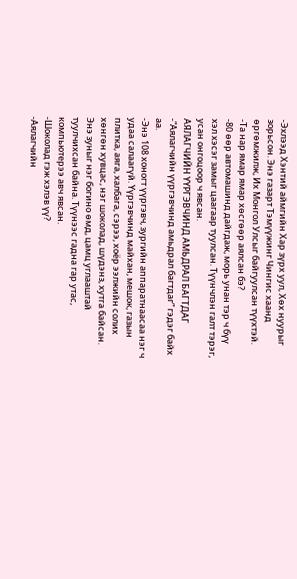-Эхлээд Хэнтий аймгийн Хар зүрх уул, Хөх нуурыг зорьсон. Энэ газарт Тэмүүжинг Чингис хаанд өргөмжилж, Их Монгол Улсыг байгуулсан түүхтэй.
-Та нар ямар ямар хөсгөөр аялсан бэ?
-80 өөр автомашинд дайгдаж, морь унан тэр ч бүү хэл хэсэг замыг цаагаар туулсан. Түүнчлэн галт тэрэг, усан онгоцоор ч явсан.
АЯЛАГЧИЙН ҮҮРГЭВЧИНД АМЬДРАЛ БАГТДАГ
-“Аялагчийн үүргэвчинд амьдрал багтдаг” гэдэг байх аа.
-Энэ 108 хоногт үүргэвч, зургийн аппаратнаасаа нэг ч удаа салаагүй. Үүргэвчинд майхан, мешок, газын плитка, аяга, халбага, сэрээ, хоёр ээлжийн солих хөнгөн хувцас, нэг шоколад, шүдэнз, хутга байсан. Энэ зуныг нэг богино өмд, цамц углааштай туулчихсан байна. Түүнээс гадна гар утас, компьютерээ авч явсан.
-Шоколад гэж хэлэв үү?
-Аялагчийн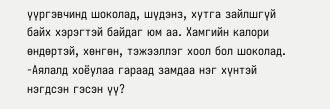үүргэвчинд шоколад, шүдэнз, хутга зайлшгүй байх хэрэгтэй байдаг юм аа. Хамгийн калори өндөртэй, хөнгөн, тэжээллэг хоол бол шоколад.
-Аялалд хоёулаа гараад замдаа нэг хүнтэй нэгдсэн гэсэн үү?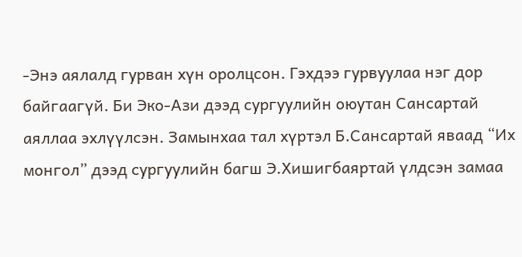-Энэ аялалд гурван хүн оролцсон. Гэхдээ гурвуулаа нэг дор байгаагүй. Би Эко-Ази дээд сургуулийн оюутан Сансартай аяллаа эхлүүлсэн. Замынхаа тал хүртэл Б.Сансартай яваад “Их монгол” дээд сургуулийн багш Э.Хишигбаяртай үлдсэн замаа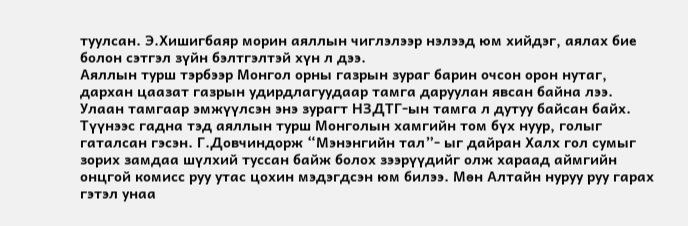туулсан. Э.Хишигбаяр морин аяллын чиглэлээр нэлээд юм хийдэг, аялах бие болон сэтгэл зүйн бэлтгэлтэй хүн л дээ.
Аяллын турш тэрбээр Монгол орны газрын зураг барин очсон орон нутаг, дархан цаазат газрын удирдлагуудаар тамга даруулан явсан байна лээ. Улаан тамгаар эмжүүлсэн энэ зурагт НЗДТГ-ын тамга л дутуу байсан байх. Түүнээс гадна тэд аяллын турш Монголын хамгийн том бүх нуур, голыг гаталсан гэсэн. Г.Довчиндорж “Мэнэнгийн тал”- ыг дайран Халх гол сумыг зорих замдаа шүлхий туссан байж болох зээрүүдийг олж хараад аймгийн онцгой комисс руу утас цохин мэдэгдсэн юм билээ. Мөн Алтайн нуруу руу гарах гэтэл унаа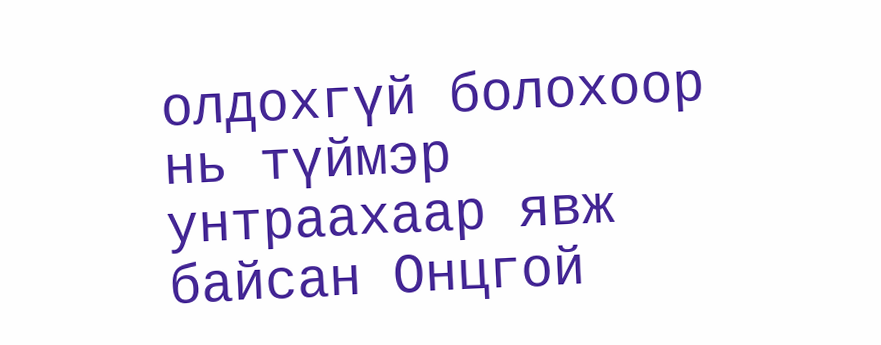олдохгүй болохоор нь түймэр унтраахаар явж байсан Онцгой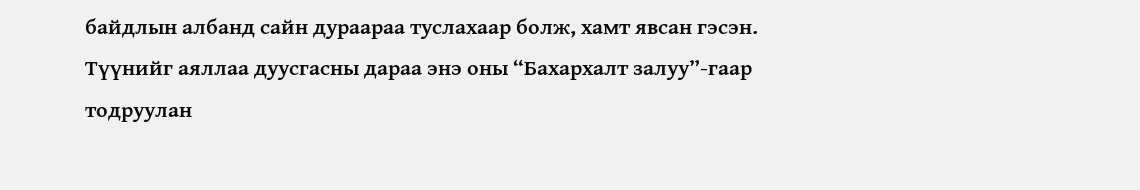байдлын албанд сайн дураараа туслахаар болж, хамт явсан гэсэн. Түүнийг аяллаа дуусгасны дараа энэ оны “Бахархалт залуу”-гаар тодруулан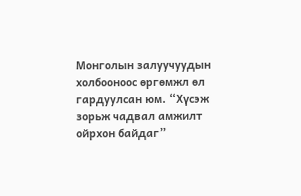Монголын залуучуудын холбооноос өргөмжл өл гардуулсан юм. “Хүсэж зорьж чадвал амжилт ойрхон байдаг”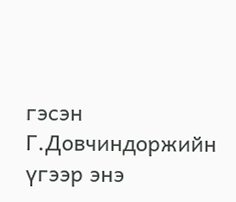гэсэн Г.Довчиндоржийн үгээр энэ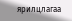ярилцлагаа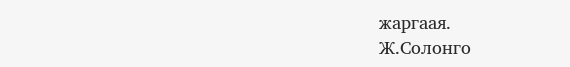жаргаая.
Ж.Солонго